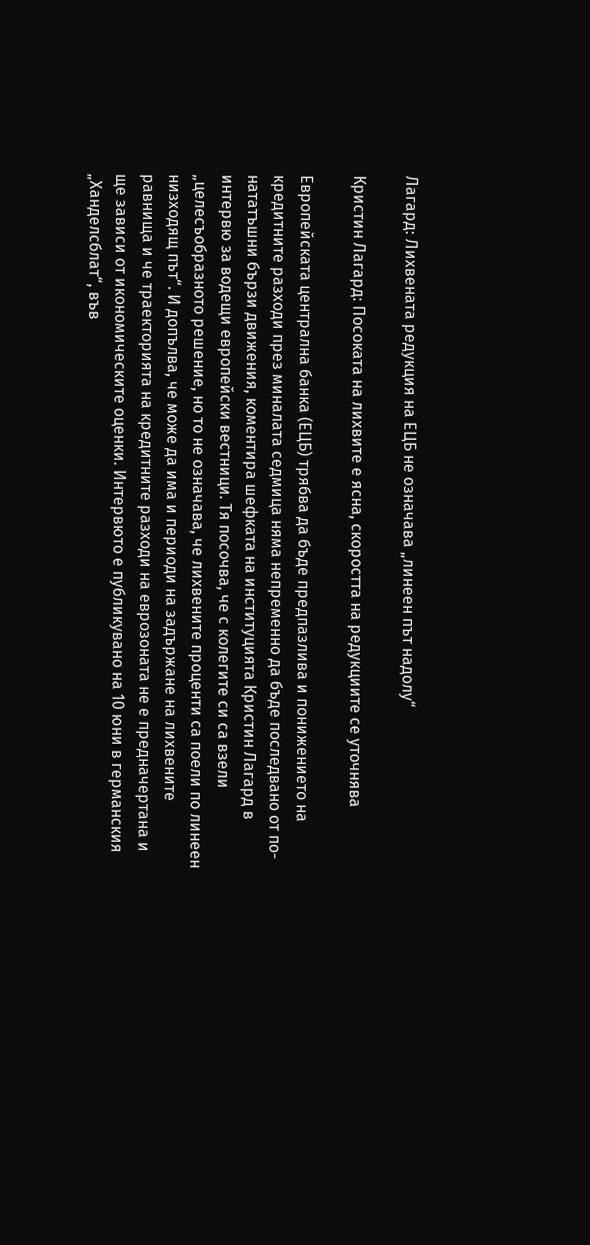Лагард: Лихвената редукция на ЕЦБ не означава „линеен път надолу“

Кристин Лагард: Посоката на лихвите е ясна, скоростта на редукциите се уточнява

Европейската централна банка (ЕЦБ) трябва да бъде предпазлива и понижението на кредитните разходи през миналата седмица няма непременно да бъде последвано от по-нататъшни бързи движения, коментира шефката на институцията Кристин Лагард в интервю за водещи европейски вестници. Тя посочва, че с колегите си са взели „целесъобразното решение, но то не означава, че лихвените проценти са поели по линеен низходящ път“. И допълва, че може да има и периоди на задържане на лихвените равнища и че траекторията на кредитните разходи на еврозоната не е предначертана и ще зависи от икономическите оценки. Интервюто е публикувано на 10 юни в германския „Ханделсблат“, във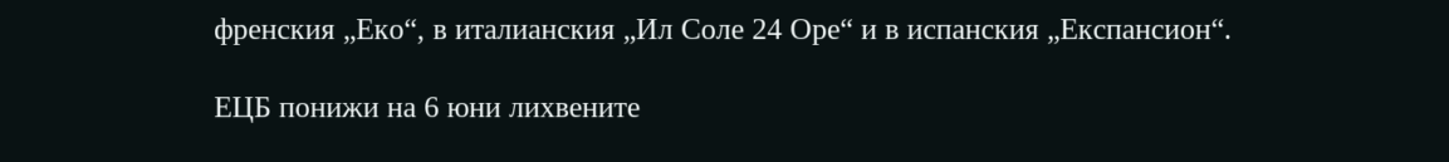френския „Еко“, в италианския „Ил Соле 24 Оре“ и в испанския „Експансион“.

ЕЦБ понижи на 6 юни лихвените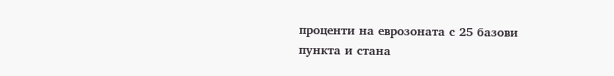проценти на еврозоната с 25 базови пункта и стана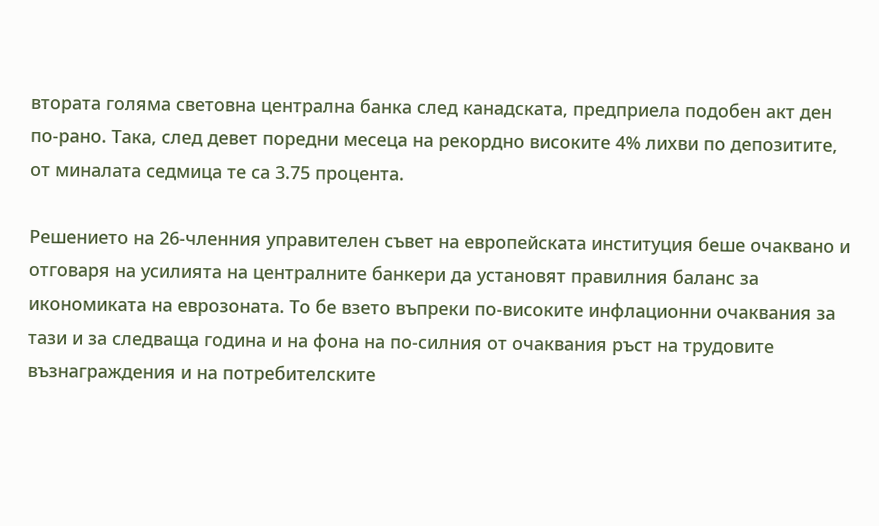втората голяма световна централна банка след канадската, предприела подобен акт ден по-рано. Така, след девет поредни месеца на рекордно високите 4% лихви по депозитите, от миналата седмица те са 3.75 процента.

Решението на 26-членния управителен съвет на европейската институция беше очаквано и отговаря на усилията на централните банкери да установят правилния баланс за икономиката на еврозоната. То бе взето въпреки по-високите инфлационни очаквания за тази и за следваща година и на фона на по-силния от очаквания ръст на трудовите възнаграждения и на потребителските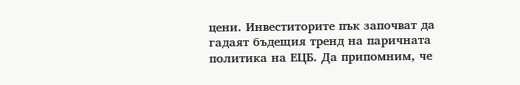цени. Инвеститорите пък започват да гадаят бъдещия тренд на паричната политика на ЕЦБ. Да припомним, че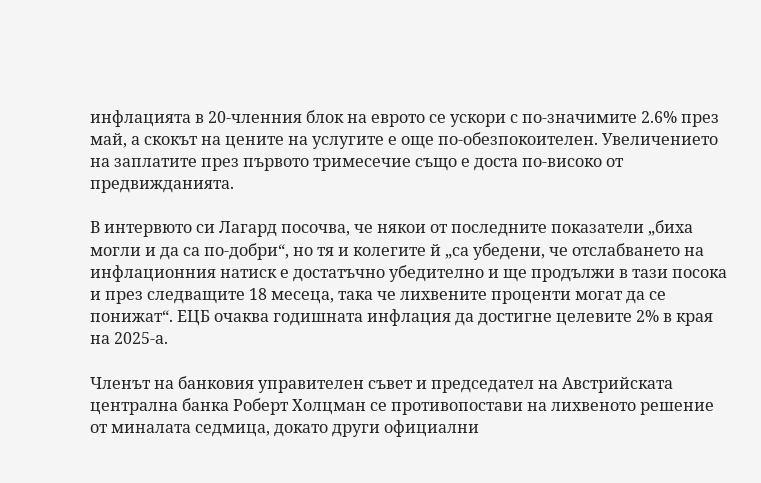инфлацията в 20-членния блок на еврото се ускори с по-значимите 2.6% през май, а скокът на цените на услугите е още по-обезпокоителен. Увеличението на заплатите през първото тримесечие също е доста по-високо от предвижданията.

В интервюто си Лагард посочва, че някои от последните показатели „биха могли и да са по-добри“, но тя и колегите й „са убедени, че отслабването на инфлационния натиск е достатъчно убедително и ще продължи в тази посока и през следващите 18 месеца, така че лихвените проценти могат да се понижат“. ЕЦБ очаква годишната инфлация да достигне целевите 2% в края на 2025-а.

Членът на банковия управителен съвет и председател на Австрийската централна банка Роберт Холцман се противопостави на лихвеното решение от миналата седмица, докато други официални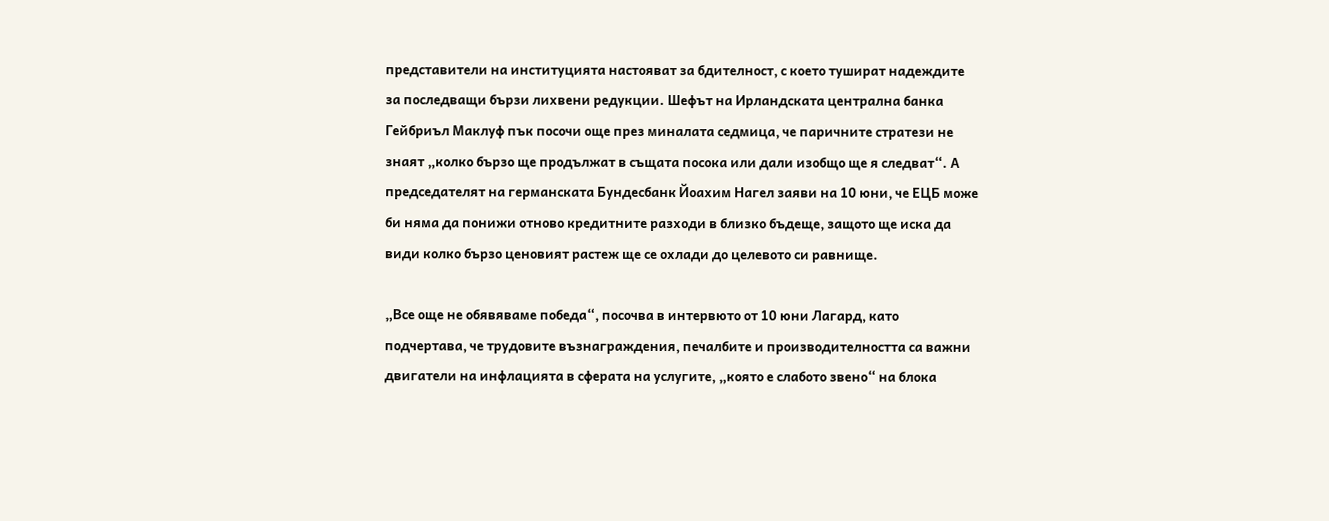представители на институцията настояват за бдителност, с което тушират надеждите за последващи бързи лихвени редукции. Шефът на Ирландската централна банка Гейбриъл Маклуф пък посочи още през миналата седмица, че паричните стратези не знаят „колко бързо ще продължат в същата посока или дали изобщо ще я следват“. А председателят на германската Бундесбанк Йоахим Нагел заяви на 10 юни, че ЕЦБ може би няма да понижи отново кредитните разходи в близко бъдеще, защото ще иска да види колко бързо ценовият растеж ще се охлади до целевото си равнище.

„Все още не обявяваме победа“, посочва в интервюто от 10 юни Лагард, като подчертава, че трудовите възнаграждения, печалбите и производителността са важни двигатели на инфлацията в сферата на услугите, „която е слабото звено“ на блока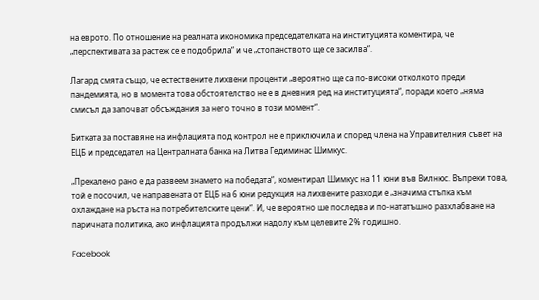на еврото. По отношение на реалната икономика председателката на институцията коментира, че „перспективата за растеж се е подобрила“ и че „стопанството ще се засилва“.

Лагард смята също, че естествените лихвени проценти „вероятно ще са по-високи отколкото преди пандемията, но в момента това обстоятелство не е в дневния ред на институцията“, поради което „няма смисъл да започват обсъждания за него точно в този момент“.

Битката за поставяне на инфлацията под контрол не е приключила и според члена на Управителния съвет на ЕЦБ и председател на Централната банка на Литва Гедиминас Шимкус.

„Прекалено рано е да развеем знамето на победата“, коментирал Шимкус на 11 юни във Вилнюс. Въпреки това, той е посочил, че направената от ЕЦБ на 6 юни редукция на лихвените разходи е „значима стъпка към охлаждане на ръста на потребителските цени“. И, че вероятно ше последва и по-нататъшно разхлабване на паричната политика, ако инфлацията продължи надолу към целевите 2% годишно.

Facebook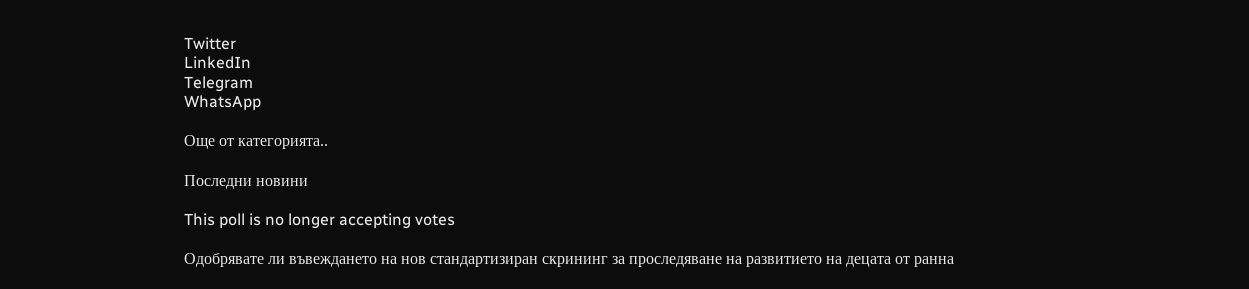Twitter
LinkedIn
Telegram
WhatsApp

Още от категорията..

Последни новини

This poll is no longer accepting votes

Одобрявате ли въвеждането на нов стандартизиран скрининг за проследяване на развитието на децата от ранна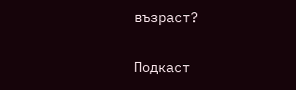възраст?

Подкаст